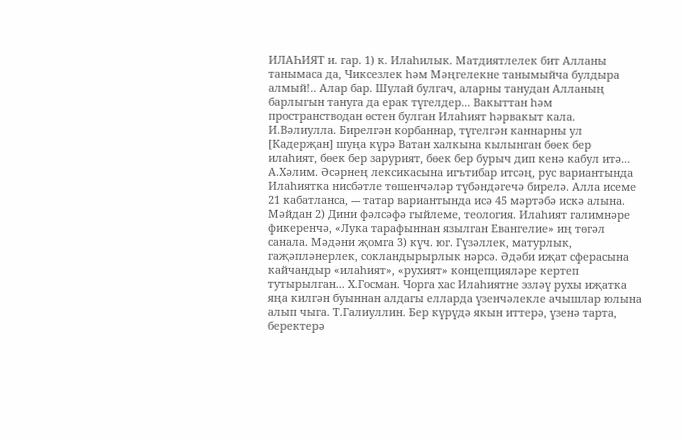ИЛАҺИЯТ и. гар. 1) к. Илаһилык. Матдиятлелек бит Алланы танымаса да, Чиксезлек һәм Мәңгелекне танымыйча булдыра алмый!.. Алар бар. Шулай булгач, аларны танудан Алланың барлыгын тануга да ерак түгелдер... Вакыттан һәм пространстводан өстен булган Илаһият һәрвакыт кала. И.Вәлиулла. Бирелгән корбаннар, түгелгән каннарны ул [Кадерҗан] шуңа күрә Ватан халкына кылынган бөек бер илаһият, бөек бер зарурият, бөек бер бурыч дип кенә кабул итә... А.Хәлим. Әсәрнең лексикасына игътибар итсәң, рус вариантында Илаһиятка нисбәтле төшенчәләр түбәндәгечә бирелә. Алла исеме 21 кабатланса, --- татар вариантында исә 45 мәртәбә искә алына. Мәйдан 2) Дини фәлсәфә гыйлеме, теология. Илаһият галимнәре фикеренчә, «Лука тарафыннан язылган Евангелие» иң төгәл санала. Мәдәни җомга 3) күч. юг. Гүзәллек, матурлык, гаҗәпләнерлек, сокландырырлык нәрсә. Әдәби иҗат сферасына кайчандыр «илаһият», «рухият» концепцияләре кертеп тутырылган... Х.Госман. Чорга хас Илаһиятне эзләү рухы иҗатка яңа килгән буыннан алдагы елларда үзенчәлекле ачышлар юлына алып чыга. Т.Галиуллин. Бер күрүдә якын иттерә, үзенә тарта, беректерә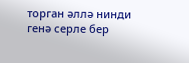торган әллә нинди генә серле бер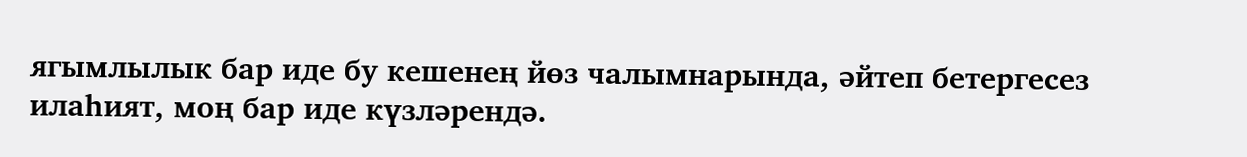ягымлылык бар иде бу кешенең йөз чалымнарында, әйтеп бетергесез илаһият, моң бар иде күзләрендә.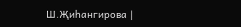Ш.Җиһангирова |